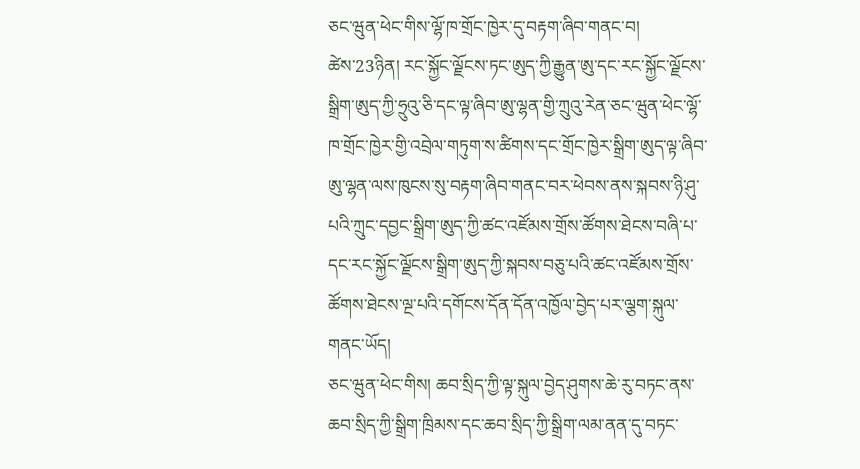ཅང་ཝུན་ཕེང་གིས་ལྷོ་ཁ་གྲོང་ཁྱེར་དུ་བརྟག་ཞིབ་གནང་བ།
ཚེས་23ཉིན། རང་སྐྱོང་ལྗོངས་ཏང་ཨུད་ཀྱི་རྒྱུན་ཨུ་དང་རང་སྐྱོང་ལྗོངས་སྒྲིག་ཨུད་ཀྱི་ཧྲུའུ་ཅི་དང་ལྟ་ཞིབ་ཨུ་ལྷན་གྱི་ཀྲུའུ་རེན་ཅང་ཝུན་ཕེང་ལྷོ་ཁ་གྲོང་ཁྱེར་གྱི་འབྲེལ་གཏུག་ས་ཚིགས་དང་གྲོང་ཁྱེར་སྒྲིག་ཨུད་ལྟ་ཞིབ་ཨུ་ལྷན་ལས་ཁུངས་སུ་བརྟག་ཞིབ་གནང་བར་ཕེབས་ནས་སྐབས་ཉི་ཤུ་པའི་ཀྲུང་དབྱང་སྒྲིག་ཨུད་ཀྱི་ཚང་འཛོམས་གྲོས་ཚོགས་ཐེངས་བཞི་པ་དང་རང་སྐྱོང་ལྗོངས་སྒྲིག་ཨུད་ཀྱི་སྐབས་བཅུ་པའི་ཚང་འཛོམས་གྲོས་ཚོགས་ཐེངས་ལྔ་པའི་དགོངས་དོན་དོན་འཁྱོལ་བྱེད་པར་ལྕག་སྐུལ་གནང་ཡོད།
ཅང་ཝུན་ཕེང་གིས། ཆབ་སྲིད་ཀྱི་ལྟ་སྐུལ་བྱེད་ཤུགས་ཆེ་རུ་བཏང་ནས་ཆབ་སྲིད་ཀྱི་སྒྲིག་ཁྲིམས་དང་ཆབ་སྲིད་ཀྱི་སྒྲིག་ལམ་ནན་དུ་བཏང་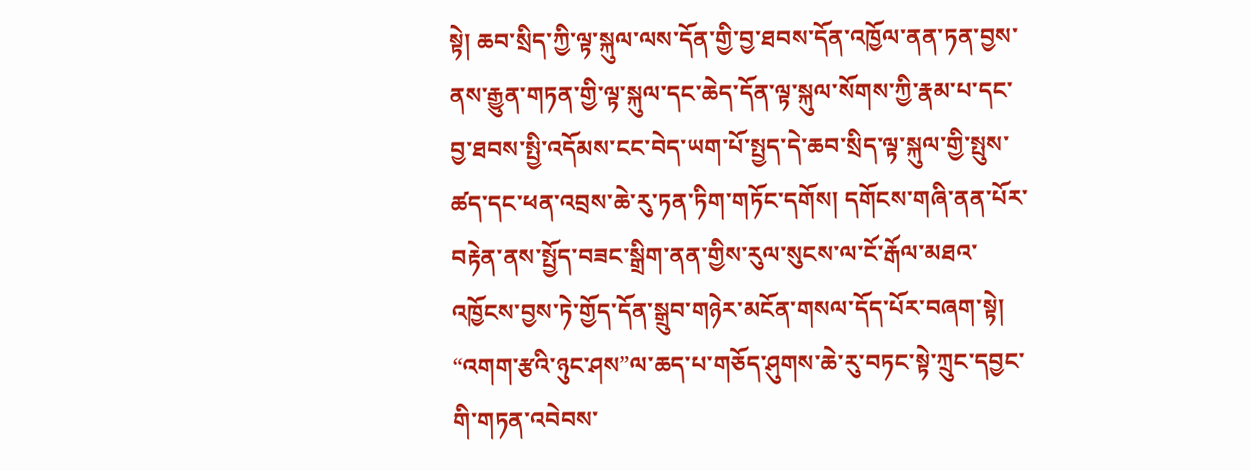སྟེ། ཆབ་སྲིད་ཀྱི་ལྟ་སྐུལ་ལས་དོན་གྱི་བྱ་ཐབས་དོན་འཁྱོལ་ནན་ཏན་བྱས་ནས་རྒྱུན་གཏན་གྱི་ལྟ་སྐུལ་དང་ཆེད་དོན་ལྟ་སྐུལ་སོགས་ཀྱི་རྣམ་པ་དང་བྱ་ཐབས་སྤྱི་འདོམས་ངང་བེད་ཡག་པོ་སྤྱད་དེ་ཆབ་སྲིད་ལྟ་སྐུལ་གྱི་སྤུས་ཚད་དང་ཕན་འབྲས་ཆེ་རུ་ཏན་ཏིག་གཏོང་དགོས། དགོངས་གཞི་ནན་པོར་བརྟེན་ནས་སྤྱོད་བཟང་སྒྲིག་ནན་གྱིས་རུལ་སུངས་ལ་ངོ་རྒོལ་མཐའ་འཁྱོངས་བྱས་ཏེ་གྱོད་དོན་སྒྲུབ་གཉེར་མངོན་གསལ་དོད་པོར་བཞག་སྟེ། “འགག་རྩའི་ཉུང་ཤས”ལ་ཆད་པ་གཅོད་ཤུགས་ཆེ་རུ་བཏང་སྟེ་ཀྲུང་དབྱང་གི་གཏན་འབེབས་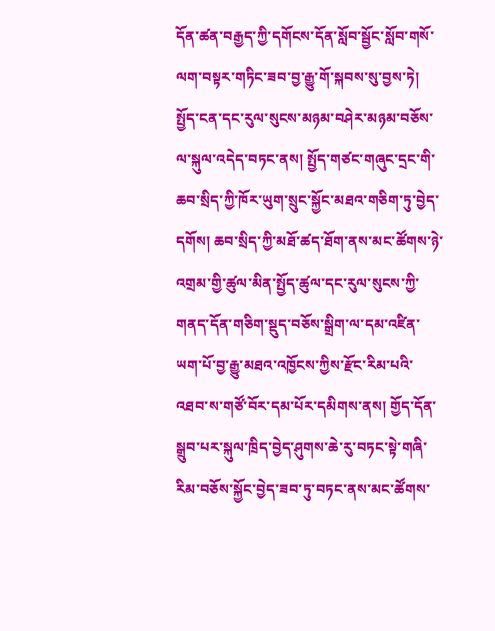དོན་ཚན་བརྒྱད་ཀྱི་དགོངས་དོན་སློབ་སྦྱོང་སློབ་གསོ་ལག་བསྟར་གཏིང་ཟབ་བྱ་རྒྱུ་གོ་སྐབས་སུ་བྱས་ཏེ། སྤྱོད་ངན་དང་རུལ་སུངས་མཉམ་བཤེར་མཉམ་བཅོས་ལ་སྐུལ་འདེད་བཏང་ནས། སྤྱོད་གཙང་གཞུང་དྲང་གི་ཆབ་སྲིད་ཀྱི་ཁོར་ཡུག་སྲུང་སྐྱོང་མཐའ་གཅིག་ཏུ་བྱེད་དགོས། ཆབ་སྲིད་ཀྱི་མཐོ་ཚད་ཐོག་ནས་མང་ཚོགས་ཉེ་འགྲམ་གྱི་ཚུལ་མིན་སྤྱོད་ཚུལ་དང་རུལ་སུངས་ཀྱི་གནད་དོན་གཅིག་སྡུད་བཅོས་སྒྲིག་ལ་དམ་འཛིན་ཡག་པོ་བྱ་རྒྱུ་མཐའ་འཁྱོངས་ཀྱིས་རྫོང་རིམ་པའི་འཐབ་ས་གཙོ་བོར་དམ་པོར་དམིགས་ནས། གྱོད་དོན་སྒྲུབ་པར་སྐུལ་ཁྲིད་བྱེད་ཤུགས་ཆེ་རུ་བཏང་སྟེ་གཞི་རིམ་བཅོས་སྐྱོང་བྱེད་ཟབ་ཏུ་བཏང་ནས་མང་ཚོགས་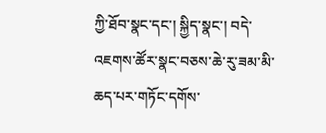ཀྱི་ཐོབ་སྣང་དང་། སྐྱིད་སྣང་། བདེ་འཇགས་ཚོར་སྣང་བཅས་ཆེ་རུ་ཟམ་མི་ཆད་པར་གཏོང་དགོས་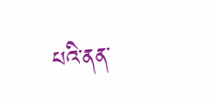པའི་ནན་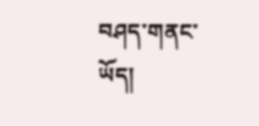བཤད་གནང་ཡོད།